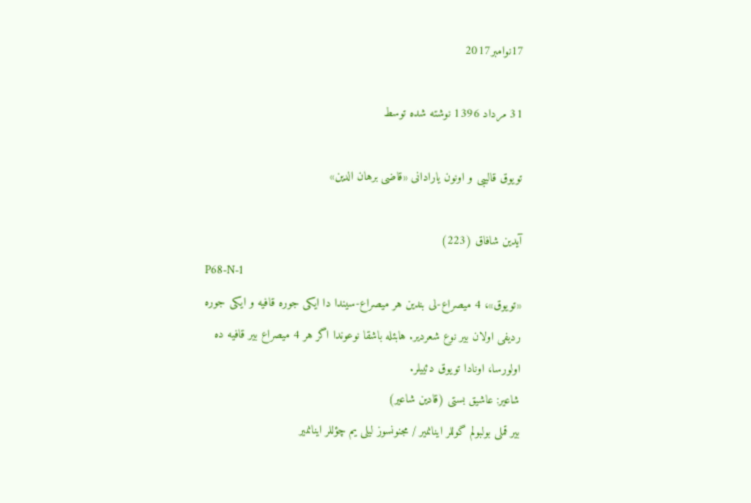17نوامبر2017

31 مرداد 1396 نوشته شده توسط

تویوق قالیبی و اونون یارادانی «قاضی برهان الدین»

آیدین شافاق (223)
P68-N-1
«تویوق»، 4 میصراع-لی بندین هر میصراع-سیندا دا ایکی جوره قافیه و ایکی جوره ردیفی اولان بیر نوع شعردیر. هابئله باشقا نوعوندا اگر هر 4 میصراع بیر قافیه ده اولورسا، اونادا تویوق دئییلر.
شاعیر: عاشیق بستی (قادین شاعیر)
بیر قملی بولبولم گوللر اینانمیر / مجنونسوز لیلی یم چؤللر اینانمیر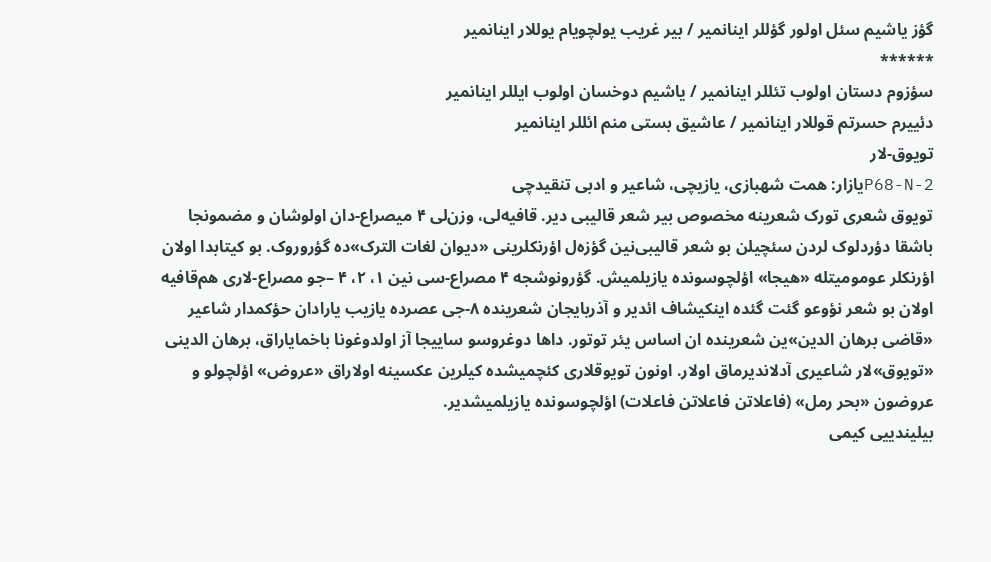گؤز یاشیم سئل اولور گؤللر اینانمیر / بیر غریب یولچویام یوللار اینانمیر
******
سؤزوم دستان اولوب تئللر اینانمیر / یاشیم دوخسان اولوب ایللر اینانمیر
دئییرم حسرتم قوللار اینانمیر / عاشیق بستی منم ائللر اینانمیر
تویوق-لار
P68-N-2یازار: همت شهبازی، یازیچی، شاعیر و ادبی تنقیدچی
تویوق شعری تورک شعرینه مخصوص بیر شعر قالیبی دیر. قافیه‌لی، وزن‌لی ۴ میصراع-دان اولوشان و مضمونجا باشقا دؤردلوک لردن سئچیلن بو شعر قالیبی‌نین گؤزه‌ل اؤرنکلرینی «دیوان لغات الترک»ده گؤروروک. بو کیتابدا اولان اؤرنکلر عومومیتله «هیجا» اؤلچوسونده یازیلمیش. گؤرونوشجه ۴ مصراع-سی نین ۱، ۲، ۴ –جو مصراع-لاری هم‌قافیه اولان بو شعر نؤوعو گئت گئده اینکیشاف ائدیر و آذربایجان شعرینده ۸-جی عصرده یازیب یارادان حؤکمدار شاعیر «قاضی برهان الدین»ین شعرینده ان اساس یئر توتور. داها دوغروسو ساییجا آز اولدوغونا باخمایاراق، برهان الدینی «تویوق»لار شاعیری آدلاندیرماق اولار. اونون تویوقلاری کئچمیشده کیلرین عکسینه اولاراق «عروض» اؤلچولو و عروضون «بحر رمل» (فاعلاتن فاعلاتن فاعلات) اؤلچوسونده یازیلمیشدیر.
بیلیندییی کیمی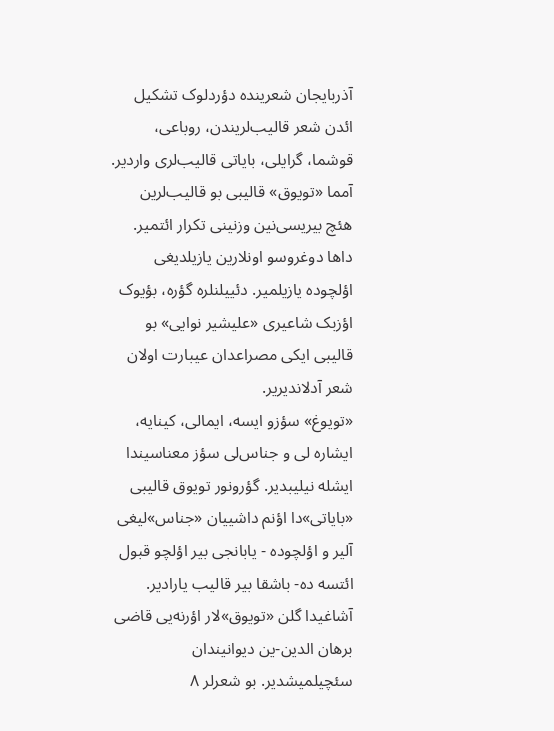آذربایجان شعرینده دؤردلوک تشکیل ائدن شعر قالیب‌لریندن، روباعی، قوشما، گرایلی، بایاتی قالیب‌لری واردیر. آمما «تویوق» قالیبی بو قالیب‌لرین هئچ بیریسی‌نین وزنینی تکرار ائتمیر. داها دوغروسو اونلارین یازیلدیغی اؤلچوده یازیلمیر. دئییلنلره گؤره، بؤیوک اؤزبک شاعیری «علیشیر نوایی» بو قالیبی ایکی مصراعدان عیبارت اولان شعر آدلاندیریر.
«تویوغ» سؤزو ایسه، ایمالی، کینایه، ایشاره لی و جناس‌لی سؤز معناسیندا ایشله نیلیبدیر. گؤرونور تویوق قالیبی «بایاتی»دا اؤنم داشییان «جناس»لیغی آلیر و اؤلچوده - یابانجی بیر اؤلچو قبول ائتسه ده- باشقا بیر قالیب یارادیر. آشاغیدا گلن «تویوق»لار اؤرنه‌یی قاضی برهان الدین-ین دیوانیندان سئچیلمیشدیر. بو شعرلر ۸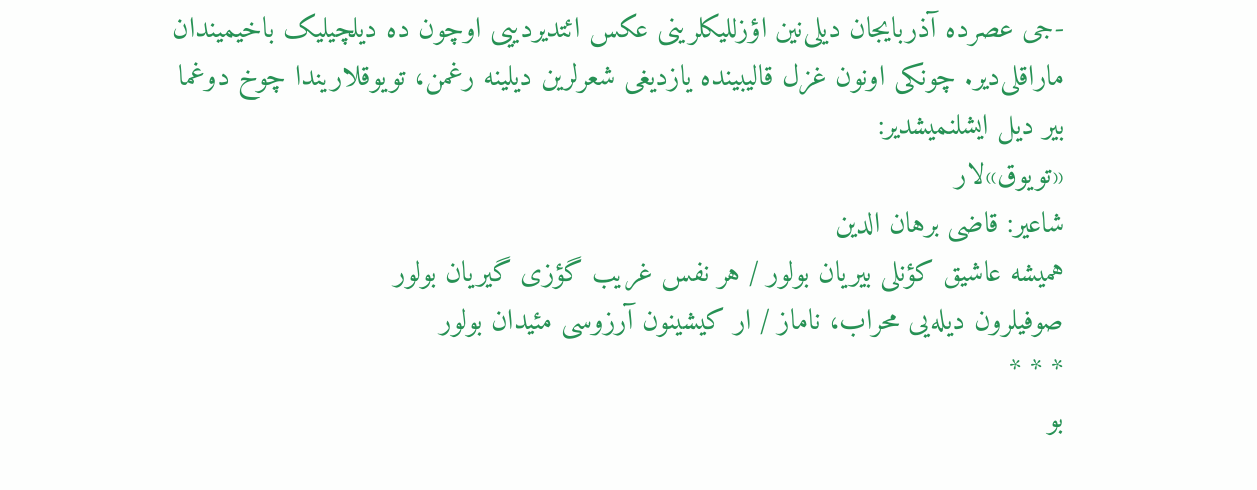-جی عصرده آذربایجان دیلی‌نین اؤزللیکلرینی عکس ائتدیردییی اوچون ده دیلچیلیک باخیمیندان ماراقلی‌دیر. چونکی اونون غزل قالیبینده یازدیغی شعرلرین دیلینه رغمن، تویوقلاریندا چوخ دوغما بیر دیل ایشلنمیشدیر:
«تویوق»لار
شاعیر: قاضی برهان الدین
همیشه عاشیق کؤنلی بیریان بولور / هر نفس غریب گؤزی گیریان بولور
صوفیلرون دیله‌یی محراب، ناماز / ار کیشینون آرزوسی مئیدان بولور
* * *
بو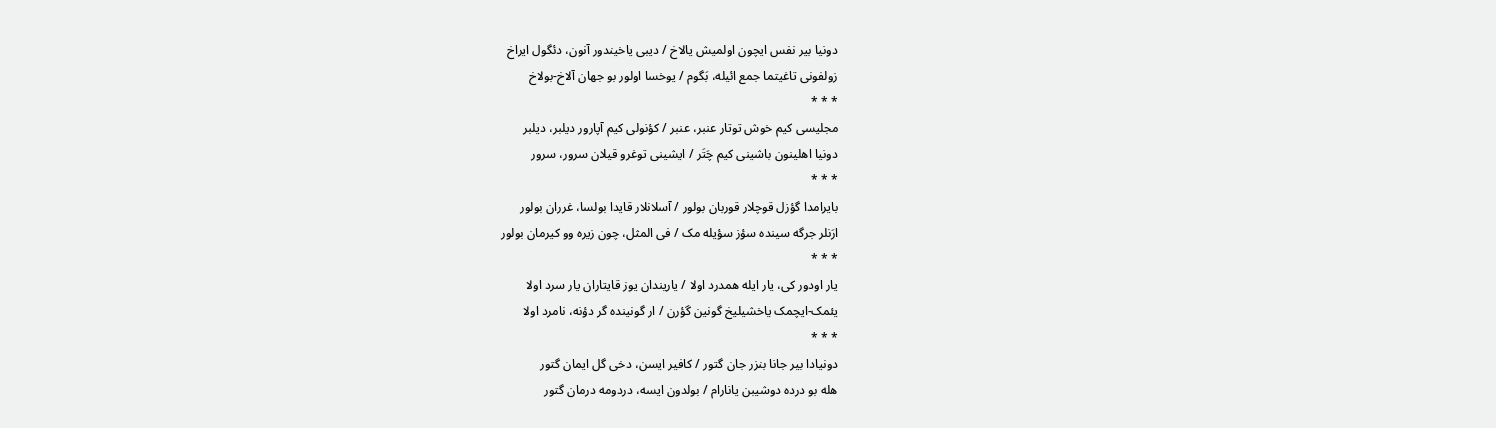دونیا بیر نفس ایچون اولمیش یالاخ / دیبی یاخیندور آنون، دئگول ایراخ
زولفونی تاغیتما جمع ائیله، بَگوم / یوخسا اولور بو جهان آلاخ-بولاخ
* * *
مجلیسی کیم خوش توتار عنبر، عنبر / کؤنولی کیم آپارور دیلبر، دیلبر
دونیا اهلینون باشینی کیم چَتَر / ایشینی توغرو قیلان سرور، سرور
* * *
بایرامدا گؤزل قوچلار قوربان بولور / آسلانلار قایدا بولسا، غرران بولور
ارَنلر جرگه سینده سؤز سؤیله مک / فی المثل، چون زیره وو کیرمان بولور
* * *
یار اودور کی، یار ایله همدرد اولا / یاریندان یوز قایتاران یار سرد اولا
یئمک-ایچمک یاخشیلیخ گونین گؤرن / ار گونینده گر دؤنه، نامرد اولا
* * *
دونیادا بیر جانا بنزر جان گتور / کافیر ایسن، دخی گل ایمان گتور
هله بو درده دوشیبن یانارام / بولدون ایسه، دردومه درمان گتور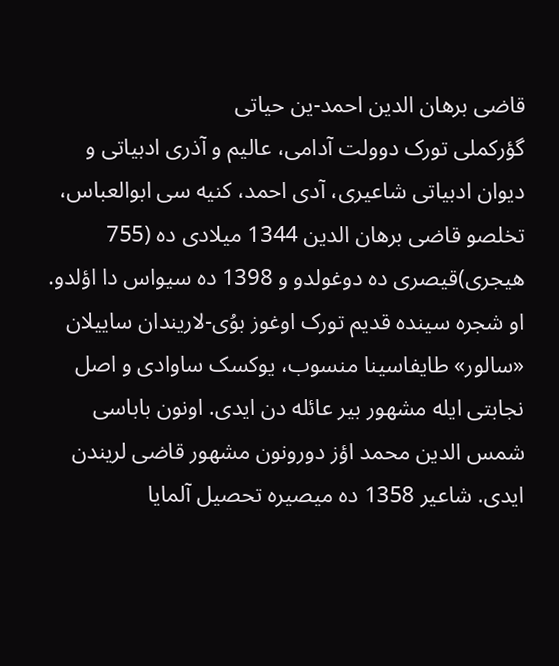قاضی برهان الدین احمد-ین حیاتی
گؤرکملی تورک دوولت آدامی، عالیم و آذری ادبیاتی و دیوان ادبیاتی شاعیری، آدی احمد، کنیه سی ابوالعباس، تخلصو قاضی برهان الدین 1344 میلادی ده (755 هیجری)قیصری ده دوغولدو و 1398 ده سیواس دا اؤلدو. او شجره سینده قدیم تورک اوغوز بوُی-لاریندان ساییلان «سالور» طایفاسینا منسوب، یوکسک ساوادی و اصل نجابتی ایله مشهور بیر عائله دن ایدی. اونون باباسی شمس الدین محمد اؤز دورونون مشهور قاضی لریندن ایدی. شاعیر 1358 ده میصیره تحصیل آلمایا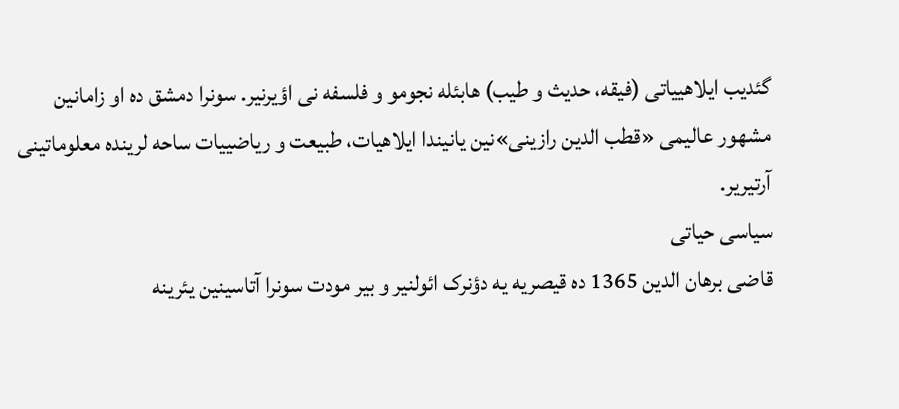گئدیب ایلاهییاتی (فیقه، حدیث و طیب) هابئله نجومو و فلسفه نی اؤیرنیر. سونرا دمشق ده او زامانین مشهور عالیمی «قطب الدین رازینی»نین یانیندا ایلاهیات، طبیعت و ریاضییات ساحه لرینده معلوماتینی آرتیریر.
سیاسی حیاتی
قاضی برهان الدین 1365 ده قیصریه یه دؤنرک ائولنیر و بیر مودت سونرا آتاسینین یئرینه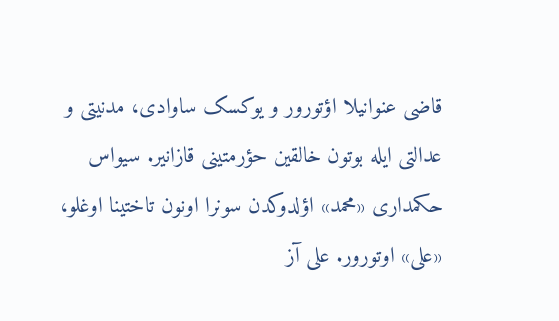قاضی عنوانیلا اؤتورور و یوکسک ساوادی، مدنیتی و عدالتی ایله بوتون خالقین حؤرمتینی قازانیر. سیواس حکمداری «محمد» اؤلدوکدن سونرا اونون تاختینا اوغلو، «علی» اوتورور. علی آز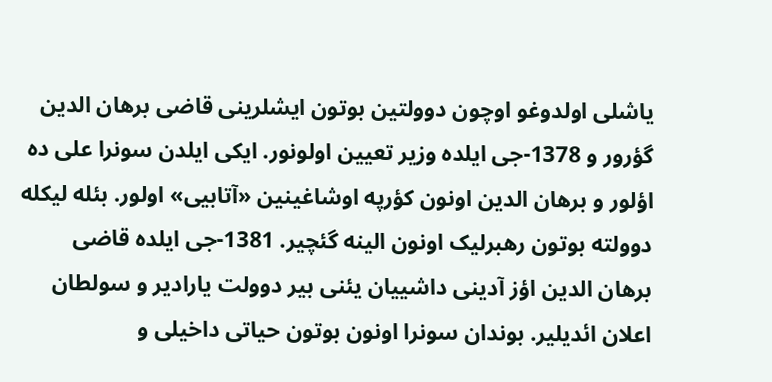یاشلی اولدوغو اوچون دوولتین بوتون ایشلرینی قاضی برهان الدین گؤرور و 1378-جی ایلده وزیر تعیین اولونور. ایکی ایلدن سونرا علی ده اؤلور و برهان الدین اونون کؤرپه اوشاغینین «آتابیی» اولور. بئله لیکله دوولته بوتون رهبرلیک اونون الینه گئچیر. 1381-جی ایلده قاضی برهان الدین اؤز آدینی داشییان یئنی بیر دوولت یارادیر و سولطان اعلان ائدیلیر. بوندان سونرا اونون بوتون حیاتی داخیلی و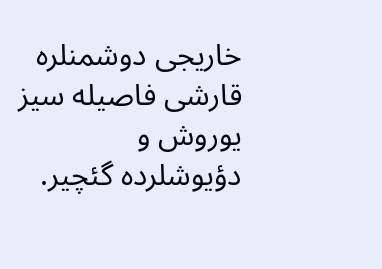خاریجی دوشمنلره قارشی فاصیله سیز یوروش و دؤیوشلرده گئچیر.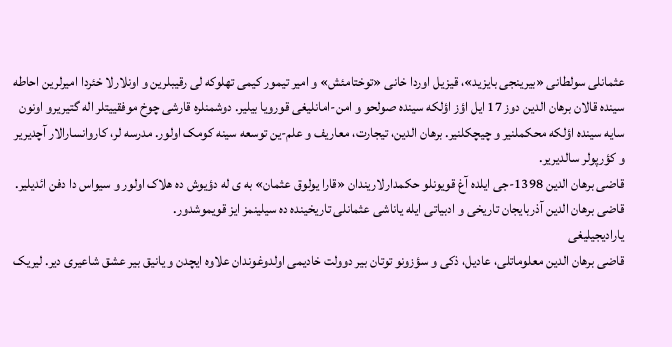عثمانلی سولطانی «بیرینجی بایزید»، قیزیل اوردا خانی «توختامئش» و امیر تیمور کیمی تهلوکه لی رقیبلرین و اونلارلا خئردا امیرلرین احاطه سینده قالان برهان الدین دوز 17 ایل اؤز اؤلکه سینده صولحو و امن-امانلیغی قورویا بیلیر. دوشمنلره قارشی چوخ موفقییتلر اله گتیریرو اونون سایه سینده اؤلکه محکملنیر و چیچکلنیر. برهان الدین، تیجارت، معاریف و علم-ین توسعه سینه کومک اولور. مدرسه لر، کاروانسارالار آچدیریر و کؤرپولر سالدیریر.
قاضی برهان الدین 1398-جی ایلده آغ قویونلو حکمدارلاریندان «قارا یولوق عثمان» به ی له دؤیوش ده هلاک اولور و سیواس دا دفن ائدیلیر. قاضی برهان الدین آذربایجان تاریخی و ادبیاتی ایله یاناشی عثمانلی تاریخینده ده سیلینمز ایز قویموشدور.
یارادیجیلیغی
قاضی برهان الدین معلوماتلی، عادیل، ذکی و سؤزونو توتان بیر دوولت خادیمی اولدوغوندان علاوه ایچدن و یانیق بیر عشق شاعیری دیر. لیریک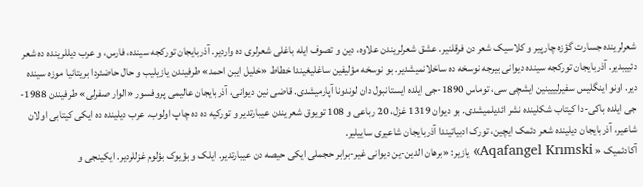شعرلرینده جسارت گؤزه چارپیر و کلاسیک شعر دن فرقلنیر. عشق شعرلریندن علاوه، دین و تصوف ایله باغلی شعرلری ده واردیر. آذربایجان تورکجه سینده، فارس، و عرب دیللرینده ده شعر دئییبدیر. آذربایجان تورکجه سینده دیوانی بیرجه نوسخه ده ساخلانمیشدیر. بو نوسخه مؤلیفین ساغلیغیندا خطاط «خلیل ایبن احمد» طرفیندن یازیلیب و حال حاضئردا بریتانیا موزه سینده دیر. اونو اینگلیس سفیرلییینین ایشچی سی، توماس 1890-جی ایلده ایستانبول دان لوندونا آپارمیشدی. قاضی نین دیوانی، آذربایجان عالیمی پروفسور «الوار صفرلی» طرفیندن 1988-جی ایلده باکی-دا کیتاب شکلینده نشر ائدیلمیشدی. بو دیوان 1319 غزل، 20 رباعی و 108 تویوق شعریندن عیبارتدیر و تورکیه ده ده چاپ اولوب. عرب دیلینده ده ایکی کیتابی اولان شاعیر، آذربایجان دیلینده شعر دئمک ایچین، تورک ادبیاتیندا آذربایجان شاعیری ساییلیر.
آکادئمیک « Aqafangel Krımski» یازیر: «برهان الدین-ین دیوانی غیر-برابر حجملی ایکی حیصه دن عیبارتدیر. ایلک و بؤیوک بؤلوم غزللردیر. ایکینجی و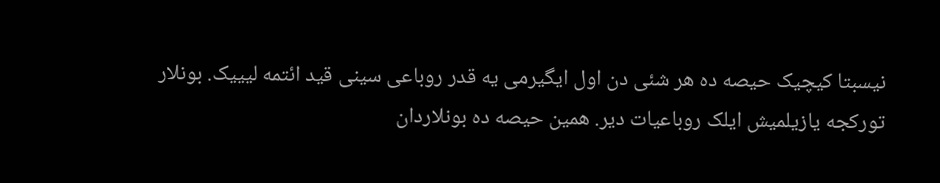نیسبتا کیچیک حیصه ده هر شئی دن اول ایگیرمی یه قدر روباعی سینی قید ائتمه لیییک. بونلار تورکجه یازیلمیش ایلک روباعیات دیر. همین حیصه ده بونلاردان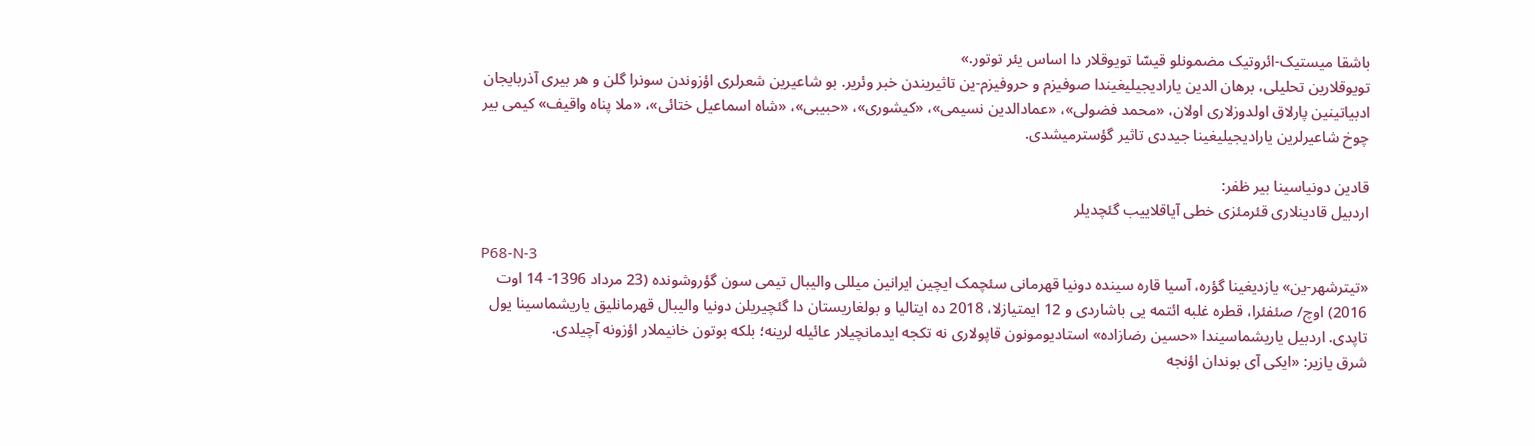باشقا میستیک-ائروتیک مضمونلو قیسّا تویوقلار دا اساس یئر توتور.»
تویوقلارین تحلیلی، برهان الدین یارادیجیلیغیندا صوفیزم و حروفیزم-ین تاثیریندن خبر وئریر. بو شاعیرین شعرلری اؤزوندن سونرا گلن و هر بیری آذربایجان ادبیاتینین پارلاق اولدوزلاری اولان، «محمد فضولی»، «عمادالدین نسیمی»، «کیشوری»، «حبیبی»، «شاه اسماعیل ختائی»، «ملا پناه واقیف» کیمی بیر چوخ شاعیرلرین یارادیجیلیغینا جیددی تاثیر گؤسترمیشدی.

قادین دونیاسینا بیر ظفر:
اردبیل قادینلاری قئرمئزی خطی آیاقلاییب گئچدیلر

P68-N-3
«تیترشهر-ین» یازدیغینا گؤره، آسیا قاره سینده دونیا قهرمانی سئچمک ایچین ایرانین میللی والیبال تیمی سون گؤروشونده (23 مرداد 1396- 14 اوت 2016) اوچ/ صئفئرا، قطره غلبه ائتمه یی باشاردی و 12 ایمتیازلا، 2018 ده ایتالیا و بولغاریستان دا گئچیریلن دونیا والیبال قهرمانلیق یاریشماسینا یول تاپدی. اردبیل یاریشماسیندا «حسین رضازاده» استادیومونون قاپولاری نه تکجه ایدمانچیلار عائیله لرینه؛ بلکه بوتون خانیملار اؤزونه آچیلدی.
شرق یازیر: «ایکی آی بوندان اؤنجه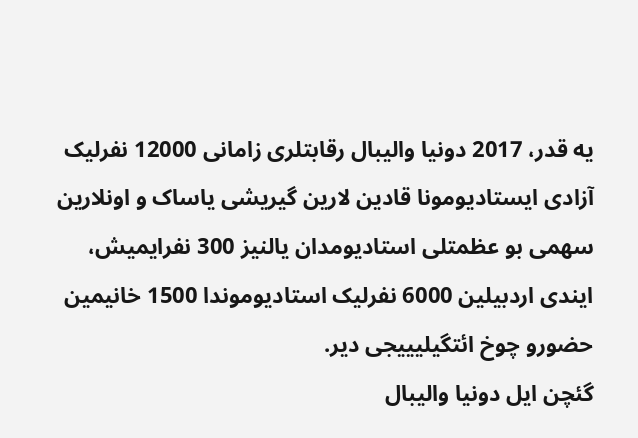یه قدر، 2017 دونیا والیبال رقابتلری زامانی 12000 نفرلیک آزادی ایستادیومونا قادین لارین گیریشی یاساک و اونلارین سهمی بو عظمتلی استادیومدان یالنیز 300 نفرایمیش، ایندی اردبیلین 6000 نفرلیک استادیوموندا 1500 خانیمین حضورو چوخ ائتگیلیییجی دیر.
گئچن ایل دونیا والیبال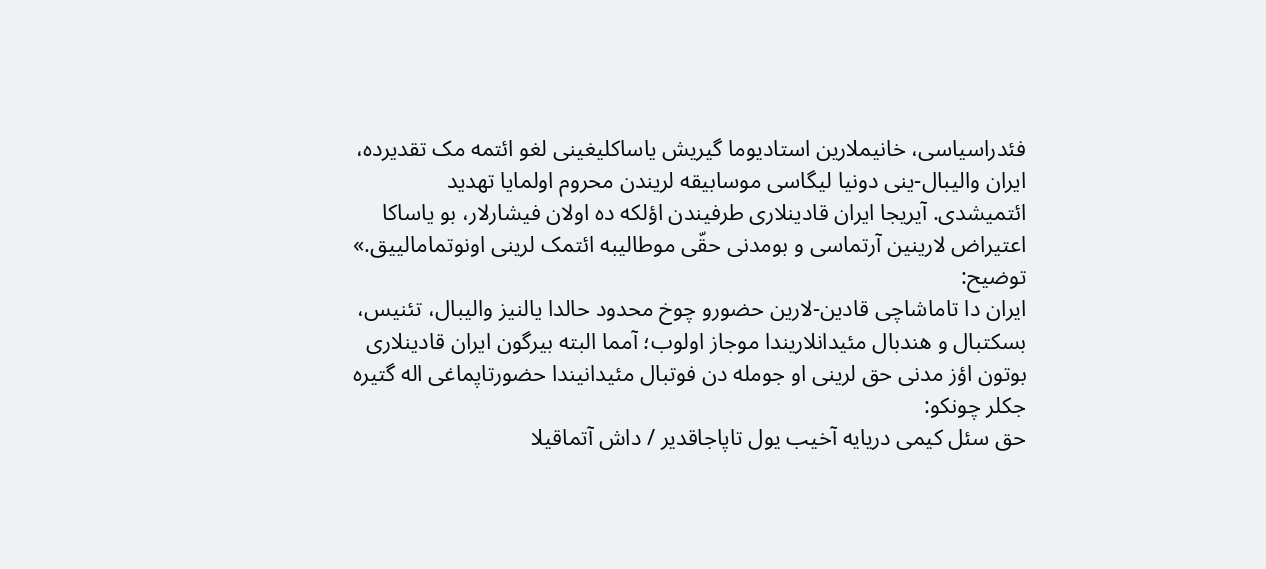فئدراسیاسی، خانیملارین استادیوما گیریش یاساکلیغینی لغو ائتمه مک تقدیرده، ایران والیبال-ینی دونیا لیگاسی موسابیقه لریندن محروم اولمایا تهدید ائتمیشدی. آیریجا ایران قادینلاری طرفیندن اؤلکه ده اولان فیشارلار، بو یاساکا اعتیراض لارینین آرتماسی و بومدنی حقّی موطالیبه ائتمک لرینی اونوتمامالییق.»
توضیح:
ایران دا تاماشاچی قادین-لارین حضورو چوخ محدود حالدا یالنیز والیبال، تئنیس، بسکتبال و هندبال مئیدانلاریندا موجاز اولوب؛ آمما البته بیرگون ایران قادینلاری بوتون اؤز مدنی حق لرینی او جومله دن فوتبال مئیدانیندا حضورتاپماغی اله گتیره جکلر چونکو:
حق سئل کیمی دریایه آخیب یول تاپاجاقدیر / داش آتماقیلا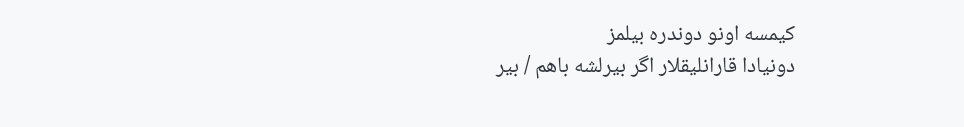کیمسه اونو دوندره بیلمز
دونیادا قارانلیقلار اگر بیرلشه باهم / بیر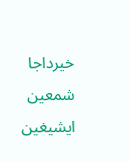خیرداجا شمعین ایشیغین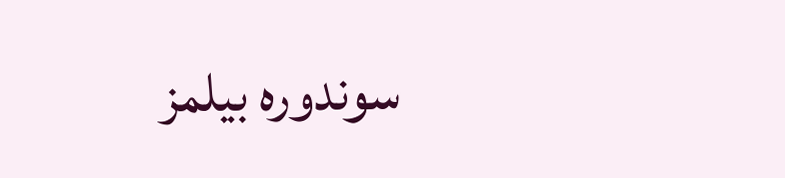سوندوره بیلمز